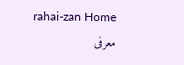rahai-zan Home معرفی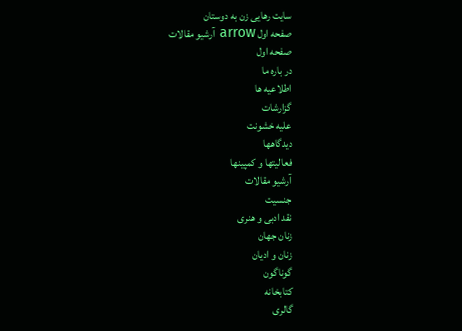سایت رهایی زن به دوستان
صفحه اول arrow آرشیو مقالات
صفحه اول
در باره ما
اطلاعیه ها
گزارشات
علیه خشونت
دیدگاهها
فعالیتها و کمپینها
آرشیو مقالات
جنسیت
نقد ادبی و هنری
زنان جهان
زنان و ادیان
گوناگون
کتابخانه
گالری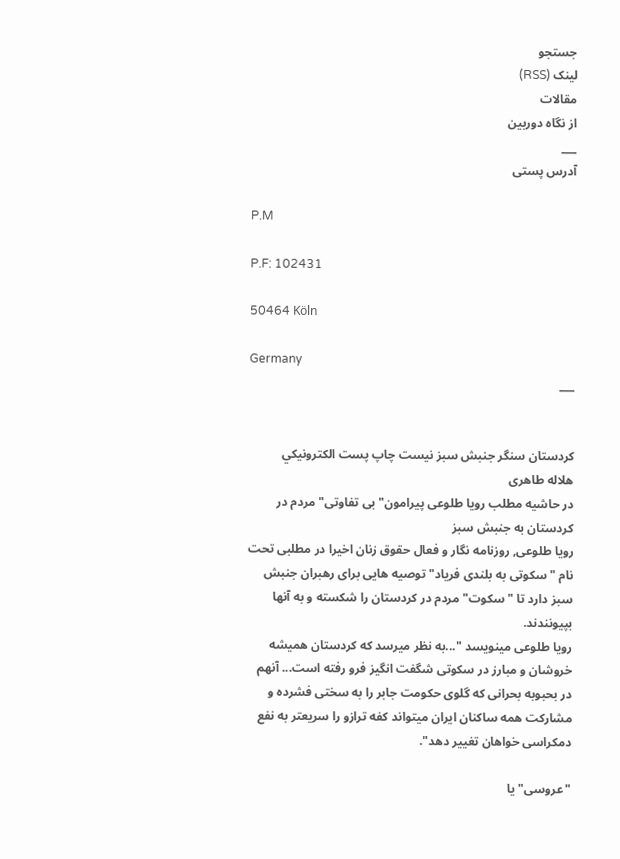جستجو
لینک (RSS)
مقالات
از نگاه دوربین
___
آدرس پستی

P.M

P.F: 102431

50464 Köln

Germany
___


کردستان سنگر جنبش سبز نیست چاپ پست الكترونيكي
هلاله طاهری
در حاشیه مطلب رویا طلوعی پیرامون" بی تفاوتی" مردم در کردستان به جنبش سبز
رویا طلوعی, روزنامه نگار و فعال حقوق زنان اخیرا در مطلبی تحت نام "سکوتی به بلندی فریاد" توصیه هایی برای رهبران جنبش سبز دارد تا "سکوت" مردم در کردستان را شکسته و به آنها بپیونندند.
رویا طلوعی مینویسد "...به نظر میرسد که کردستان همیشه خروشان و مبارز در سکوتی شگفت انگیز فرو رفته است... آنهم در بحبوبه بحرانی که گلوی حکومت جابر را به سختی فشرده و مشارکت همه ساکنان ایران میتواند کفه ترازو را سریعتر به نفع دمکراسی خواهان تغییر دهد".

"عروسی" یا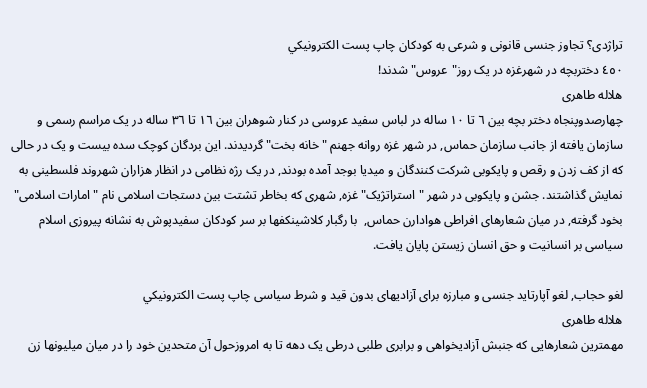تراژدی؟ تجاوز جنسی قانونی و شرعی به کودکان چاپ پست الكترونيكي
٤٥٠ دختربچه در شهرغزه در یک روز"عروس"شدند!
هلاله طاهری
چهارصدوپنجاه دختر بچه بین ٦ تا ١٠ ساله در لباس سفید عروسی در کنار شوهران بین ١٦ تا ٣٦ ساله در یک مراسم رسمی و سازمان یافته از جانب سازمان حماس, در شهر غزه روانه جهنم "خانه بخت" گردیدند. این بردگان کوچک سده بیست و یک در حالی که از کف زدن و رقص و پایکوبی شرکت کنندگان و میدیا بوجد آمده بودند, در یک رژه نظامی در انظار هزاران شهروند فلسطینی به نمایش گذاشتند. جشن و پایکوبی در شهر "استراتژیک" غزه, شهری که بخاطر تشتت بین دستجات اسلامی نام "امارات اسلامی" بخود گرفته, در میان شعارهای افراطی هوادارن حماس,  با رگبار کلاشینکفها بر سر کودکان سفیدپوش به نشانه پیروزی اسلام سیاسی بر انسانیت و حق انسان زیستن پایان یافت.

لغو حجاب, لغو آپارتاید جنسی و مبارزه برای آزادیهای بدون قید و شرط سیاسی چاپ پست الكترونيكي
هلاله طاهری
مهمترین شعارهایی که جنبش آزادیخواهی و برابری طلبی درطی یک دهه تا به امروزحول آن متحدین خود را در میان میلیونها زن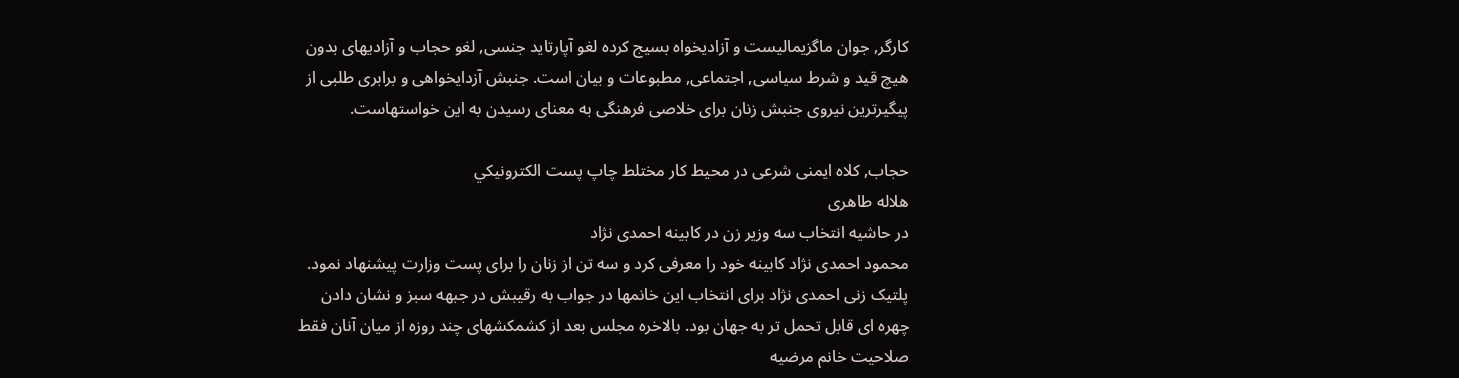کارگر, جوان ماگزیمالیست و آزادیخواه بسیج کرده لغو آپارتاید جنسی, لغو حجاب و آزادیهای بدون هیچ قید و شرط سیاسی, اجتماعی, مطبوعات و بیان است. جنبش آزدایخواهی و برابری طلبی از پیگیرترین نیروی جنبش زنان برای خلاصی فرهنگی به معنای رسیدن به این خواستهاست.

حجاب, کلاه ایمنی شرعی در محیط کار مختلط چاپ پست الكترونيكي
هلاله طاهری
در حاشیه انتخاب سه وزیر زن در کابینه احمدی نژاد
محمود احمدی نژاد کابینه خود را معرفی کرد و سه تن از زنان را برای پست وزارت پیشنهاد نمود. پلتیک زنی احمدی نژاد برای انتخاب این خانمها در جواب به رقیبش در جبهه سبز و نشان دادن چهره ای قابل تحمل تر به جهان بود. بالاخره مجلس بعد از کشمکشهای چند روزه از میان آنان فقط صلاحیت خانم مرضیه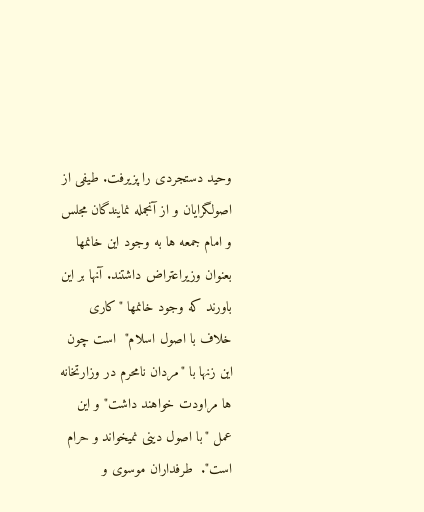وحید دستجردی را پزیرفت. طیفی از اصولگرایان و از آنجمله نمایندگان مجلس و امام جمعه ها به وجود این خانمها بعنوان وزیراعتراض داشتند. آنها بر این باورند که وجود خانمها "کاری خلاف با اصول اسلام"  است چون این زنها با "مردان نامحرم در وزارتخانه ها مراودت خواهند داشت" و این عمل "با اصول دینی نمیخواند و حرام است".  طرفداران موسوی و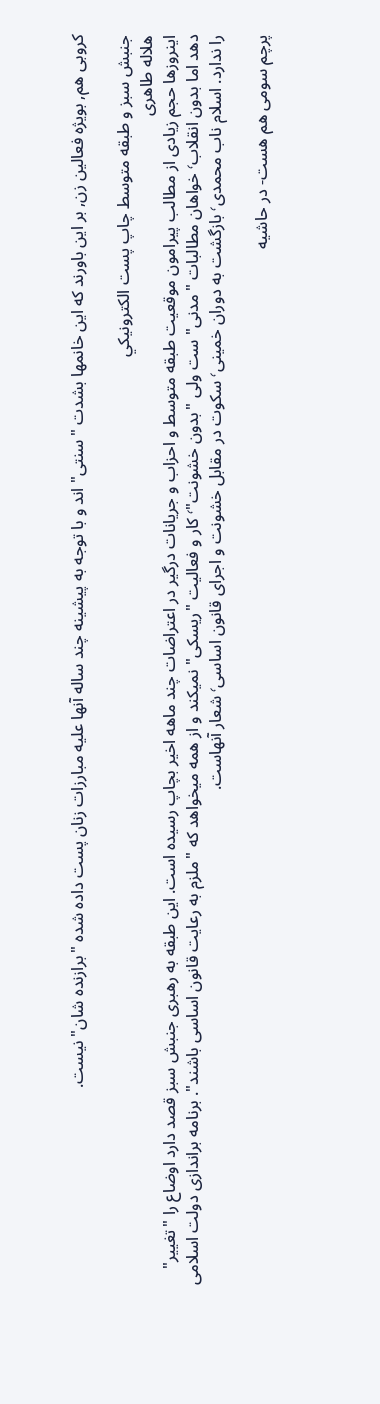کروبی هم, بویژه فعالین زن, بر این باورند که این خانمها بشدت "سنتی" اند و با توجه به پیشینه چند ساله آنها علیه مبارزات زنان پست داده شده "برازنده شان" نیست.

جنبش سبز و طبقه متوسط چاپ پست الكترونيكي
هلاله طاهری
اینروزها حجم زیادی از مطالب پیرامون موقعیت طبقه متوسط و احزاب و جریانات درگیر در اعتراضات چند ماهه اخیر بچاپ رسیده است. این طبقه به رهبری جنبش سبز قصد دارد اوضاع را "تغییر" دهد اما بدون انقلاب٬ خواهان مطالبات "مدنی" ست ولی "بدون خشونت"٬ کار و فعالیت "ریسکی" نمیکند و از همه میخواهد که "ملزم به رعایت قانون اساسی باشند". برنامه براندازی دولت اسلامی را ندارد. اسلام ناب محمدی٬ بازگشت به دوران خمینی٬ سکوت در مقابل خشونت و اجرای قانون اساسی٬ شعار آنهاست.

پرچم سومی هم هست- در حاشیه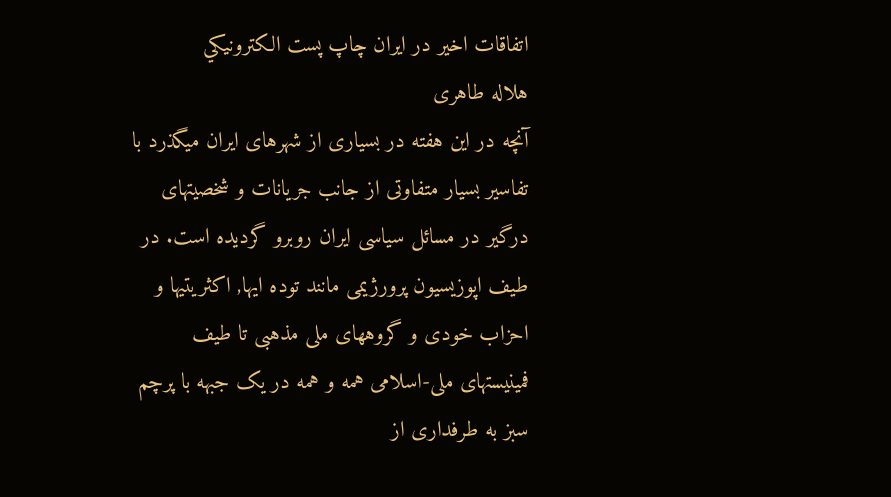اتفاقات اخیر در ایران چاپ پست الكترونيكي
هلاله طاهری
آنچه در این هفته در بسیاری از شهرهای ایران میگذرد با تفاسیر بسیار متفاوتی از جانب جریانات و شخصیتهای درگیر در مسائل سیاسی ایران روبرو گردیده است. در طیف اپوزیسیون پرورژیمی مانند توده ایها, اکثریتیها و احزاب خودی و گروههای ملی مذهبی تا طیف فمینیستهای ملی-اسلامی همه و همه در یک جبهه با پرچم سبز به طرفداری از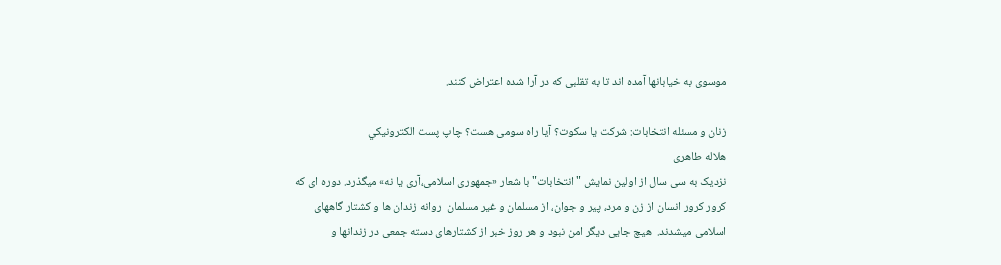موسوی به خیابانها آمده اند تا به تقلبی که در آرا شده اعتراض کنند.

زنان و مسئله انتخابات: شرکت یا سکوت؟ آیا راه سومی هست؟ چاپ پست الكترونيكي
هلاله طاهری
نزدیک به سی سال از اولین نمایش "انتخابات" با شعار «جمهوری اسلامی،آری یا نه» میگذرد. دوره ای که کرور کرور انسان از زن و مرد، پیر و جوان، از مسلمان و غیر مسلمان  روانه زندان ها و کشتار گاههای اسلامی میشدند.  هیچ جایی دیگر امن نبود و هر روز خبر از کشتارهای دسته جمعی در زندانها و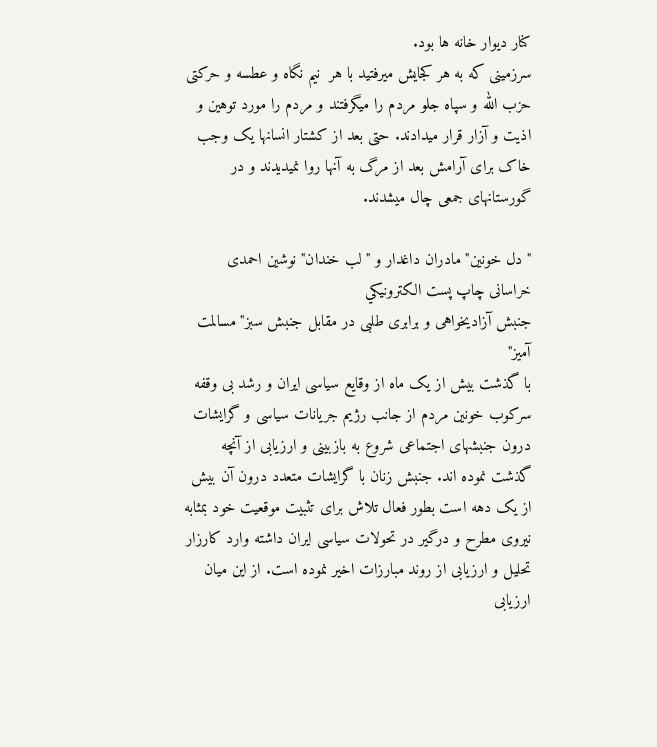کنار دیوار خانه ها بود.
سرزمینی که به هر کجایش میرفتید با هر  نیم نگاه و عطسه و حرکتی حزب الله و سپاه جلو مردم را میگرفتند و مردم را مورد توهین و اذیت و آزار قرار میدادند. حتی بعد از کشتار انسانها یک وجب خاک برای آرامش بعد از مرگ به آنها روا نمیدیدند و در گورستانهای جمعی چال میشدند.

"دل خونین" مادران داغدار و "لب خندان" نوشین احمدی خراسانی چاپ پست الكترونيكي
جنبش آزادیخواهی و برابری طلبی در مقابل جنبش سبز" مسالمت آمیز"
با گذشت بیش از یک ماه از وقایع سیاسی ایران و رشد بی وقفه سرکوب خونین مردم از جانب رژیم جریانات سیاسی و گرایشات درون جنبشهای اجتماعی شروع به بازبینی و ارزیابی از آنچه گذشت نموده اند. جنبش زنان با گرایشات متعدد درون آن بیش از یک دهه است بطور فعال تلاش برای تثبیت موقعیت خود بمثابه نیروی مطرح و درگیر در تحولات سیاسی ایران داشته وارد کارزار تحلیل و ارزیابی از روند مبارزات اخیر نموده است. از این میان ارزیابی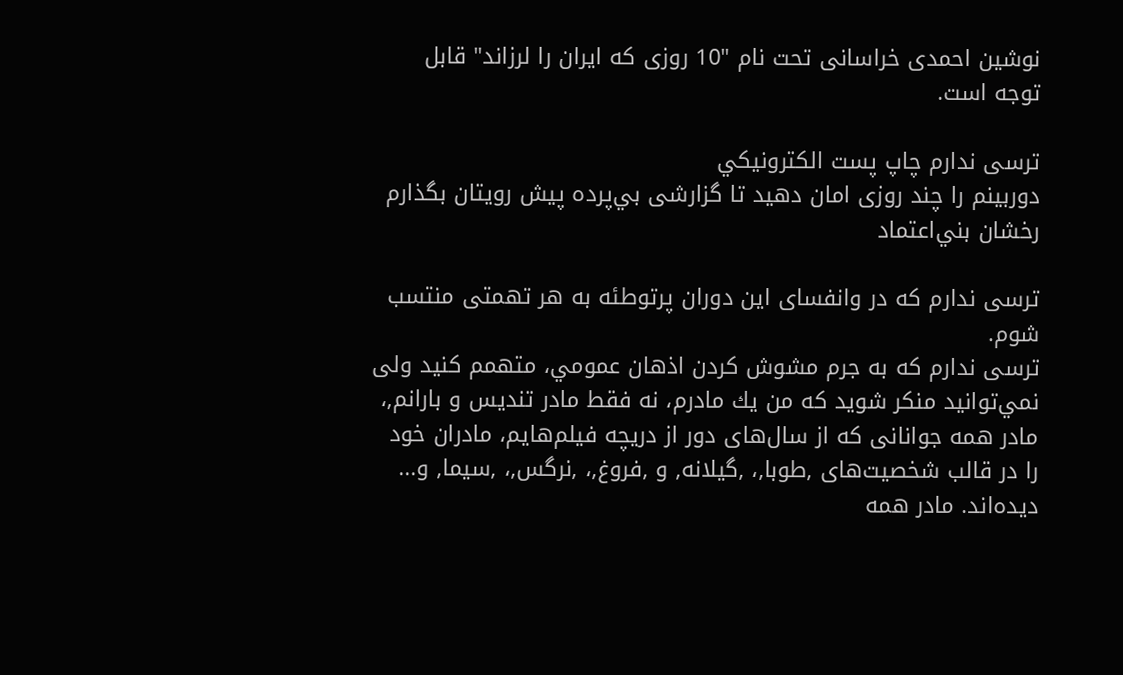نوشین احمدی خراسانی تحت نام "10 روزی که ایران را لرزاند" قابل توجه است.

ترسى ندارم چاپ پست الكترونيكي
دوربينم را چند روزى امان دهيد تا گزارشى بي‌پرده پيش رويتان بگذارم
رخشان بني‌اعتماد

ترسى ندارم كه در وانفساى اين دوران پرتوطئه به هر تهمتى منتسب شوم.
ترسى ندارم كه به جرم مشوش كردن اذهان عمومي، متهمم كنيد ولى نمي‌توانيد منكر شويد كه من يك مادرم، نه فقط مادر تنديس و بارانم,، مادر همه جوانانى كه از سال‌هاى دور از دريچه فيلم‌هايم، مادران خود را در قالب شخصيت‌هاى ,طوبا,، ,گيلانه, و ,فروغ,، ,نرگس,، ,سيما, و... ديده‌اند. مادر همه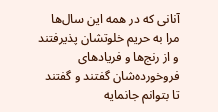آنانى كه در همه اين سال‌ها مرا به حريم خلوتشان پذيرفتند و از رنج‌ها و فريادهاى فروخورده‌شان گفتند و گفتند تا بتوانم جانمايه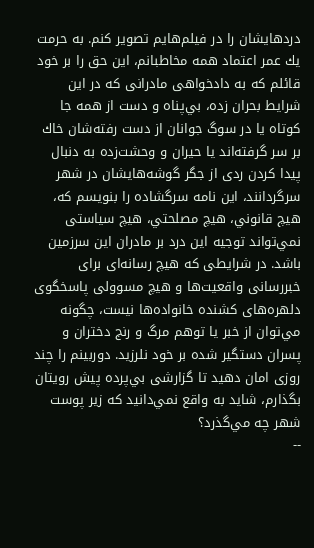دردهايشان را در فيلم‌هايم تصوير كنم. به حرمت يك عمر اعتماد همه مخاطبانم، اين حق را بر خود قائلم كه به دادخواهى مادرانى كه در اين شرايط بحران زده، بي‌پناه و دست از همه جا كوتاه يا در سوگ‌ جوانان از دست رفته‌شان خاك بر سر گرفته‌اند يا حيران و وحشت‌زده به دنبال پيدا كردن ردى از جگر گوشه‌هايشان در شهر سرگردانند، اين نامه سرگشاده را بنويسم كه، هيچ قانوني، هيچ مصلحتي، هيچ سياستى نمي‌تواند توجيه اين درد بر مادران اين سرزمين باشد. در شرايطى كه هيچ رسانه‌اى براى خبررسانى واقعيت‌ها و هيچ مسوولى پاسخگوى دلهره‌هاى كشنده خانواده‌ها نيست، چگونه مي‌توان از خبر يا توهم مرگ و رنج دختران و پسران دستگير شده بر خود نلرزيد. دوربينم را چند روزى امان دهيد تا گزارشى بي‌پرده پيش رويتان بگذارم، شايد به واقع نمي‌دانيد كه زير پوست شهر چه مي‌گذرد؟
--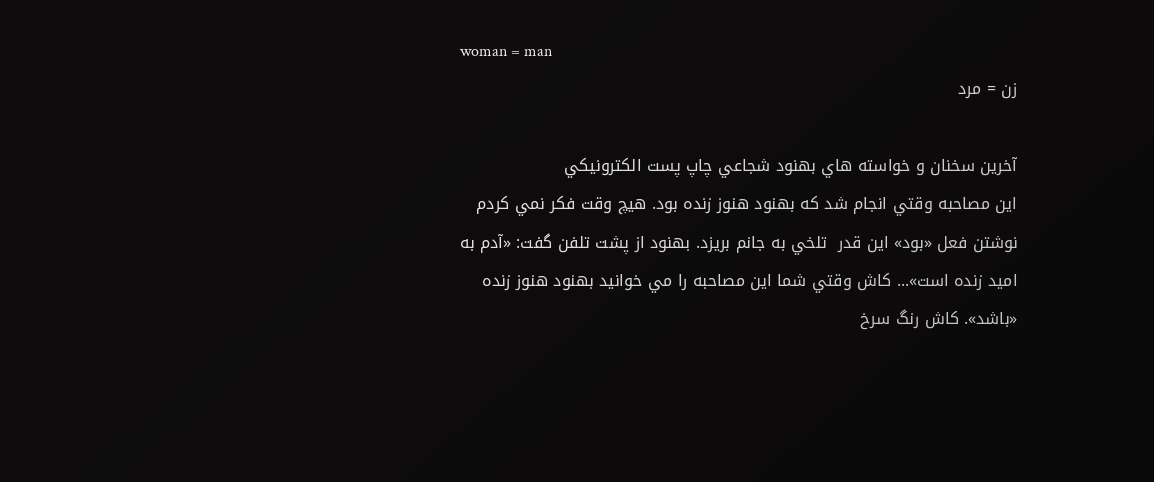woman = man
زن = مرد

آخرين سخنان و خواسته هاي بهنود شجاعي چاپ پست الكترونيكي
اين مصاحبه وقتي انجام شد كه بهنود هنوز زنده بود. هيچ وقت فكر نمي كردم  نوشتن فعل «بود» اين قدر  تلخي به جانم بريزد. بهنود از پشت تلفن گفت: «آدم به اميد زنده است»... كاش وقتي شما اين مصاحبه را مي خوانيد بهنود هنوز زنده «باشد». كاش رنگ سرخ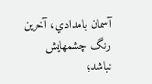آسمان بامدادي، آخرين رنگ چشمهايش نباشد؛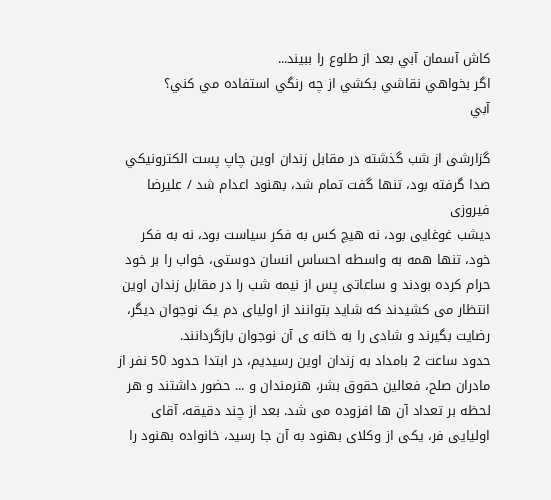كاش آسمان آبي بعد از طلوع را ببيند...
اگر بخواهي نقاشي بكشي از چه رنگي استفاده مي كني؟
آبي

گزارشی از شب گذشته در مقابل زندان اوین چاپ پست الكترونيكي
صدا گرفته بود، تنها گفت تمام شد، بهنود اعدام شد / علیرضا فیروزی
دیشب غوغایی بود، نه هیچ کس به فکر سیاست بود، نه به فکر خود، تنها همه به واسطه احساس انسان دوستی، خواب را بر خود حرام کرده بودند و ساعاتی پس از نیمه شب را در مقابل زندان اوین انتظار می کشیدند که شاید بتوانند از اولیای دم یک نوجوان دیگر، رضایت بگیرند و شادی را به خانه ی آن نوجوان بازگردانند.
حدود ساعت 2 بامداد به زندان اوین رسیدیم، در ابتدا حدود 50 نفر از مادران صلح، فعالین حقوق بشر، هنرمندان و ... حضور داشتند و هر لحظه بر تعداد آن ها افزوده می شد. بعد از چند دقیقه، آقای اولیایی فر، یکی از وکلای بهنود به آن جا رسید، خانواده بهنود را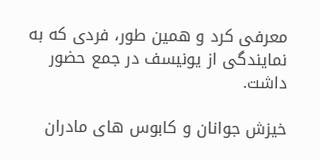معرفی کرد و همین طور، فردی که به نمایندگی از یونیسف در جمع حضور داشت.

خیزش جوانان و کابوس های مادران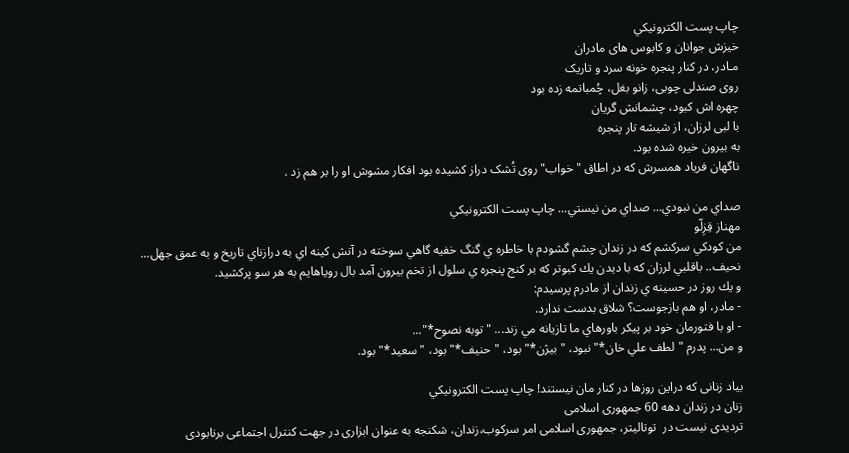چاپ پست الكترونيكي
خیزش جوانان و کابوس های مادران
مـادر، در کنار پنجره خونه سرد و تاریک
روی صندلی چوبی، زانو بغل، چُمباتمه زده بود
چهره اش کبود، چشمانش گریان
با لبی لرزان، از شیشه تار پنجره
به بیرون خیره شده بود.
ناگهان فریاد همسرش که در اطاق "خواب" روی تُشک دراز کشیده بود افکار مشوش او را بر هم زد .

صداي من نبودي... صداي من نيستي... چاپ پست الكترونيكي
مهناز قِزِلّو
من كودكي سركشم كه در زندان چشم گشودم با خاطره ي گنگ خفيه گاهي سوخته در آتش كينه اي به درازناي تاريخ و به عمق جهل...
نحيف.. باقلبي لرزان كه با ديدن يك كبوتر كه بر كنج پنجره ي سلول از تخم بيرون آمد بال روياهايم به هر سو پركشيد.
و يك روز در حسينه ي زندان از مادرم پرسيدم:
- مادر، او هم بازجوست؟ شلاق بدست ندارد.
- او با فتورمان خود بر پيكر باورهاي ما تازيانه مي زند... "توبه نصوح*"...
و من... پدرم "لطف علي خان*" نبود، "بيژن*" بود، "حنيف*" بود، "سعيد*" بود.

بیاد زنانی که دراین روزها در کنار مان نیستند! چاپ پست الكترونيكي
زنان در زندان دهه 60 جمهوری اسلامی
تردیدی نیست در  توتالیتر، جمهوری اسلامی امر سرکوب،زندان، شکنجه به عنوان ابزاری در جهت کنترل اجتماعی برنابودی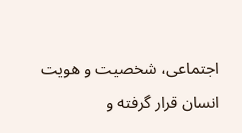اجتماعی، شخصیت و هویت انسان قرار گرفته و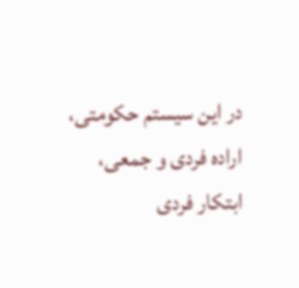در این سیستم حکومتی، اراده فردی و جمعی، ابتکار فردی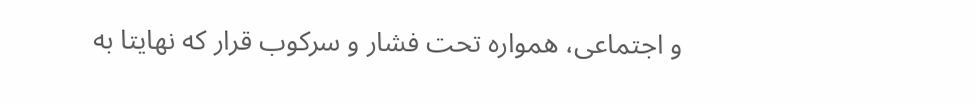و اجتماعی، همواره تحت فشار و سرکوب قرار که نهایتا به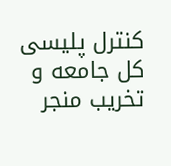کنترل پلیسی کل جامعه و تخریب منجر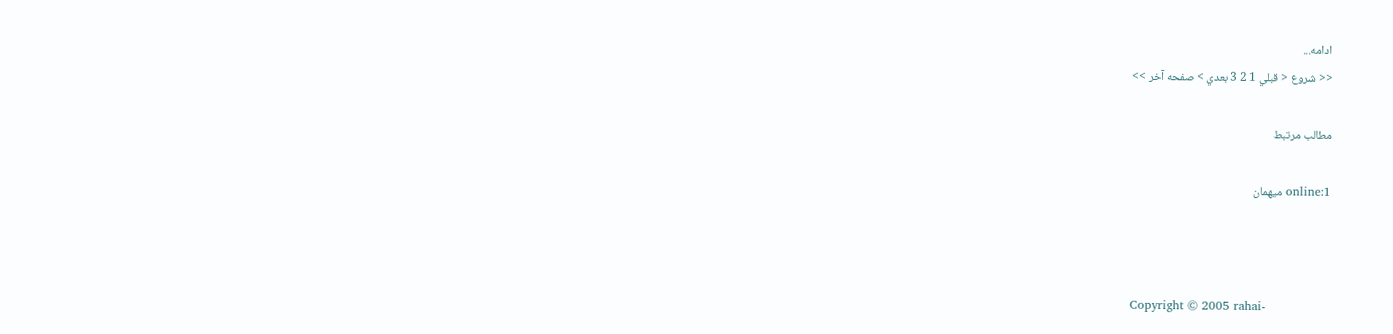ادامه...
<< شروع < قبلي 1 2 3 بعدي > صفحه آخر >>

مطالب مرتبط

online:1 ميهمان



Copyright © 2005 rahai-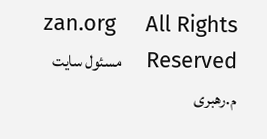zan.org     All Rights Reserved    مسئول سایت م.رهبری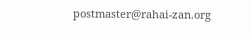postmaster@rahai-zan.org